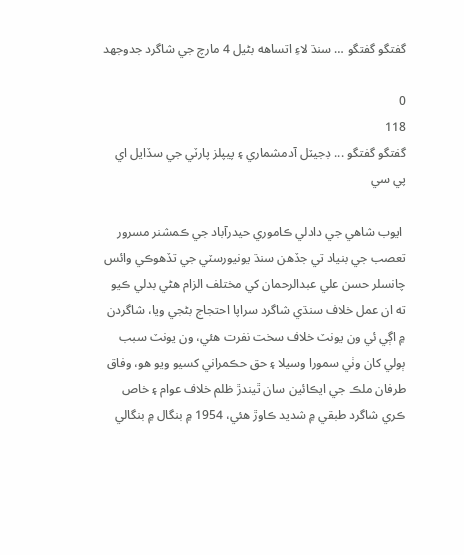گفتگو گفتگو … سنڌ لاءِ اتساهه بڻيل 4 مارچ جي شاگرد جدوجهد

0
118
گفتگو گفتگو ... ڊجيٽل آدمشماري ۽ پيپلز پارٽي جي سڏايل اي پي سي

 ايوب شاهي جي دادلي ڪاموري حيدرآباد جي ڪمشنر مسرور تعصب جي بنياد تي جڏهن سنڌ يونيورسٽي جي تڏهوڪي وائس چانسلر حسن علي عبدالرحمان کي مختلف الزام هڻي بدلي ڪيو ته ان عمل خلاف سنڌي شاگرد سراپا احتجاج بڻجي ويا، شاگردن ۾ اڳي ئي ون يونٽ خلاف سخت نفرت هئي، ون يونٽ سبب ٻولي کان وٺي سمورا وسيلا ۽ حق حڪمراني کسيو ويو هو، وفاق طرفان ملڪ جي ايڪائين سان ٿيندڙ ظلم خلاف عوام ۽ خاص ڪري شاگرد طبقي ۾ شديد ڪاوڙ هئي، 1954 ۾ بنگال ۾ بنگالي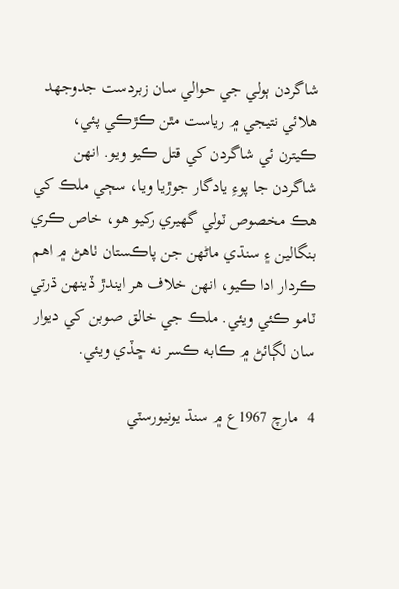شاگردن ٻولي جي حوالي سان زبردست جدوجهد هلائي نتيجي ۾ رياست مٿن ڪڙڪي پئي، ڪيترن ئي شاگردن کي قتل ڪيو ويو. انهن شاگردن جا پوءِ يادگار جوڙيا ويا، سڄي ملڪ کي هڪ مخصوص ٽولي گهيري رکيو هو، خاص ڪري بنگالين ۽ سنڌي ماڻهن جن پاڪستان ٺاهڻ ۾ اهم ڪردار ادا ڪيو، انهن خلاف هر ايندڙ ڏينهن ڌرتي ٽامو ڪئي ويئي. ملڪ جي خالق صوبن کي ديوار سان لڳائڻ ۾ ڪابه ڪسر نه ڇڏي ويئي.

4  مارچ 1967ع ۾ سنڌ يونيورسٽي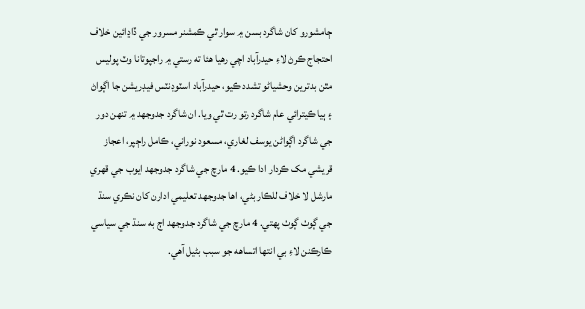ڄامشورو کان شاگرد بسن ۾ سوار ٿي ڪمشنر مسرور جي ڏاڍائين خلاف احتجاج ڪرڻ لاءِ حيدرآباد اچي رهيا هئا ته رستي ۾ راجپوتانا وٽ پوليس مٿن بدترين وحشياڻو تشدد ڪيو، حيدرآباد اسٽوڊنٽس فيڊريشن جا اڳواڻ ۽ ٻيا ڪيترائي عام شاگرد رتو رت ٿي ويا. ان شاگرد جدوجهد ۾ تنهن دور جي شاگرد اڳواڻن يوسف لغاري، مسعود نوراني، ڪامل راڄپر، اعجاز قريشي مک ڪردار ادا ڪيو. 4 مارچ جي شاگرد جدوجهد ايوب جي قهري مارشل لا خلاف للڪار بڻي، اها جدوجهد تعليمي ادارن کان نڪري سنڌ جي ڳوٺ ڳوٺ پهتي. 4 مارچ جي شاگرد جدوجهد اڄ به سنڌ جي سياسي ڪارڪنن لاءِ بي انتها اتساهه جو سبب بڻيل آهي.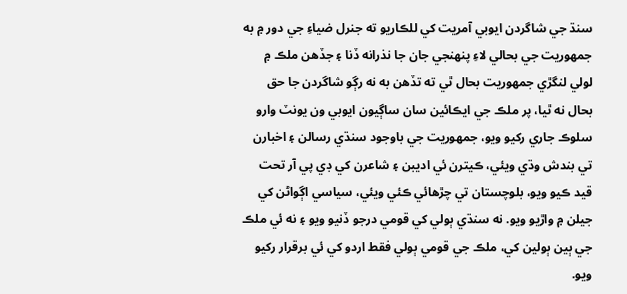سنڌ جي شاگردن ايوبي آمريت کي للڪاريو ته جنرل ضياءِ جي دور ۾ به جمهوريت جي بحالي لاءِ پنهنجي جان جا نذرانه ڏنا ۽ جڏهن ملڪ ۾ لولي لنگڙي جمهوريت بحال ٿي ته تڏهن به نه رڳو شاگردن جا حق بحال نه ٿيا، پر ملڪ جي ايڪائين سان ساڳيون ايوبي ون يونٽ وارو سلوڪ جاري رکيو ويو، جمهوريت جي باوجود سنڌي رسالن ۽ اخبارن تي بندش وڌي ويئي، ڪيترن ئي اديبن ۽ شاعرن کي ڊي پي آر تحت قيد ڪيو ويو، بلوچستان تي چڙهائي ڪئي ويئي، سياسي اڳواڻن کي جيلن ۾ واڙيو ويو. نه سنڌي ٻولي کي قومي درجو ڏنيو ويو ۽ نه ئي ملڪ جي ٻين ٻولين کي، ملڪ جي قومي ٻولي فقط اردو کي ئي برقرار رکيو ويو.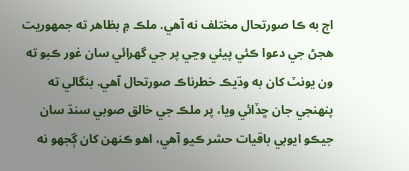اڄ به ڪا صورتحال مختلف نه آهي. ملڪ ۾ بظاهر ته جمهوريت هجڻ جي دعوا ڪئي پيئي وڃي پر جي گهرائي سان غور ڪبو ته ون يونٽ کان به وڌيڪ خطرناڪ صورتحال آهي. بنگالي ته پنهنجي جان ڇڏائي ويا، پر ملڪ جي خالق صوبي سنڌ سان جيڪو ايوبي باقيات حشر ڪيو آهي، اهو ڪنهن کان ڳجهو نه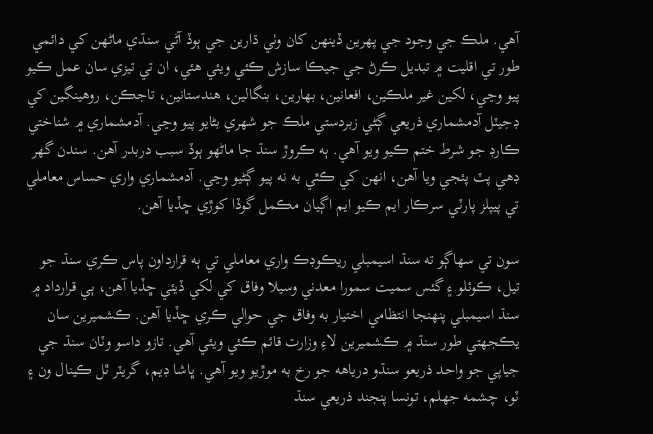آهي. ملڪ جي وجود جي پهرين ڏينهن کان وٺي ڌارين جي ٻوڏ آڻي سنڌي ماڻهن کي دائمي طور تي اقليت ۾ تبديل ڪرڻ جي جيڪا سازش ڪئي ويئي هئي، ان تي تيزي سان عمل ڪيو پيو وڃي، لکين غير ملڪين، افعانين، بهارين، بنگالين، هندستانين، تاجڪن، روهينگين کي ڊجيٽل آدمشماري ذريعي ڳڻي زبردستي ملڪ جو شهري بڻايو پيو وڃي. آدمشماري ۾ شناختي ڪارڊ جو شرط ختم ڪيو ويو آهي. ٻه ڪروڙ سنڌ جا ماڻهو ٻوڏ سبب دربدر آهن. سندن گهر ڊهي پٽ پئجي ويا آهن، انهن کي ڪٿي به نه پيو ڳڻيو وڃي. آدمشماري واري حساس معاملي تي پيپلز پارٽي سرڪار ايم ڪيو ايم اڳيان مڪمل گوڏا کوڙي ڇڏيا آهن.

سون تي سهاڳو ته سنڌ اسيمبلي ريڪوڊڪ واري معاملي تي ٻه قرارداون پاس ڪري سنڌ جو تيل، ڪوئلو ۽ گئس سميت سمورا معدني وسيلا وفاق کي لکي ڏيئي ڇڏيا آهن، ٻي قرارداد ۾ سنڌ اسيمبلي پنهنجا انتظامي اختيار به وفاق جي حوالي ڪري ڇڏيا آهن. ڪشميرين سان يڪجهتي طور سنڌ ۾ ڪشميرين لاءِ وزارت قائم ڪئي ويئي آهي. تازو داسو وٽان سنڌ جي جياپي جو واحد ذريعو سنڌو درياهه جو رخ به موڙيو ويو آهي. ڀاشا ڊيم، گريٽر ٿل ڪينال ون ۽ ٽو، چشمه جهلم، تونسا پنجند ذريعي سنڌ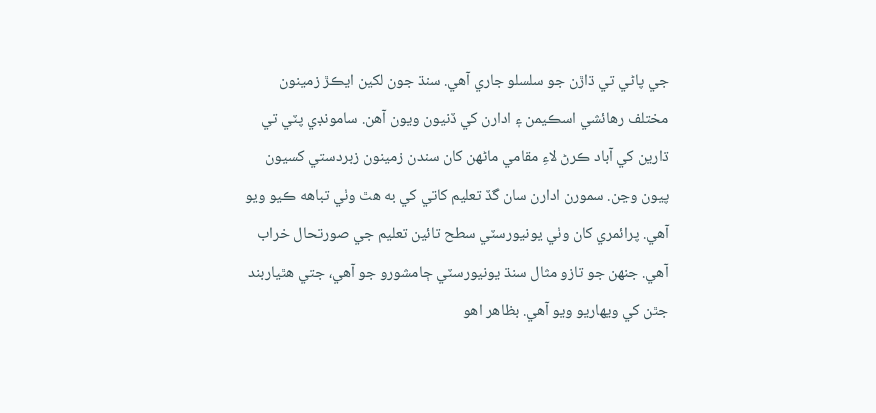جي پاڻي تي ڌاڙن جو سلسلو جاري آهي. سنڌ جون لکين ايڪڙ زمينون مختلف رهائشي اسڪيمن ۽ ادارن کي ڏنيون ويون آهن. سامونڊي پٽي تي ڌارين کي آباد ڪرڻ لاءِ مقامي ماڻهن کان سندن زمينون زبردستي کسيون پيون وڃن. سمورن ادارن سان گڏ تعليم کاتي کي به هٿ وٺي تباهه ڪيو ويو آهي. پرائمري کان وٺي يونيورسٽي سطح تائين تعليم جي صورتحال خراب آهي. جنهن جو تازو مثال سنڌ يونيورسٽي ڄامشورو جو آهي، جتي هٿياربند جٿن کي ويهاريو ويو آهي. بظاهر اهو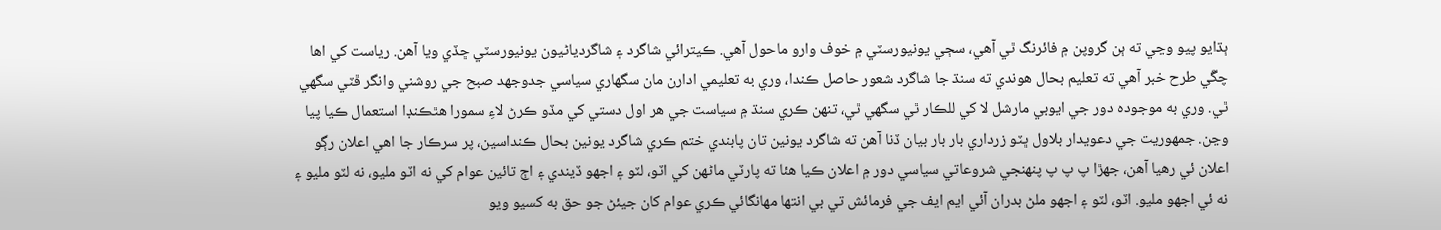ٻڌايو پيو وڃي ته ٻن گروپن ۾ فائرنگ ٿي آهي، سڄي يونيورسٽي ۾ خوف وارو ماحول آهي. ڪيترائي شاگرد ۽ شاگردياڻيون يونيورسٽي ڇڏي ويا آهن. رياست کي اها چڱي طرح خبر آهي ته تعليم بحال هوندي ته سنڌ جا شاگرد شعور حاصل ڪندا، وري به تعليمي ادارن مان سگهاري سياسي جدوجهد صبح جي روشني وانگر ڦٽي سگهي ٿي. وري به موجوده دور جي ايوبي مارشل لا کي للڪار ٿي سگهي ٿي، تنهن ڪري سنڌ ۾ سياست جي هر اول دستي کي مڏو ڪرڻ لاءِ سمورا هٿڪنڊا استعمال ڪيا پيا وڃن. جمهوريت جي دعويدار بلاول ڀٽو زرداري بار بار بيان ڏنا آهن ته شاگرد يونين تان پابندي ختم ڪري شاگرد يونين بحال ڪنداسين، پر سرڪار جا اهي اعلان رڳو اعلان ئي رهيا آهن، جهڙا پ پ پ پنهنجي شروعاتي سياسي دور ۾ اعلان ڪيا هئا ته پارٽي ماڻهن کي اٽو، لٽو ۽ اجهو ڏيندي ۽ اڄ تائين عوام کي نه اٽو مليو، نه لٽو مليو ۽ نه ئي اجهو مليو. اٽو، لٽو ۽ اجهو ملڻ بدران آئي ايم ايف جي فرمائش تي بي انتها مهانگائي ڪري عوام کان جيئڻ جو حق به کسيو ويو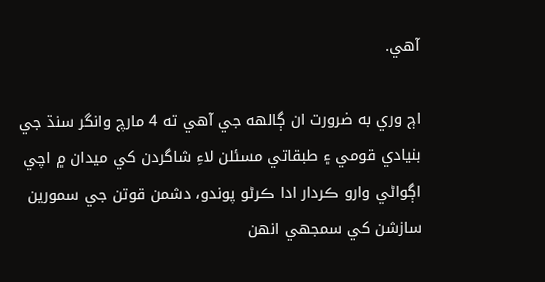آهي.

اڄ وري به ضرورت ان ڳالهه جي آهي ته 4 مارچ وانگر سنڌ جي بنيادي قومي ۽ طبقاتي مسئلن لاءِ شاگردن کي ميدان ۾ اچي اڳواڻي وارو ڪردار ادا ڪرڻو پوندو، دشمن قوتن جي سمورين سازشن کي سمجهي انهن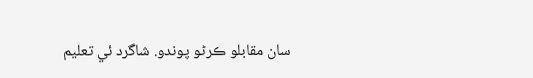سان مقابلو ڪرڻو پوندو. شاگرد ئي تعليم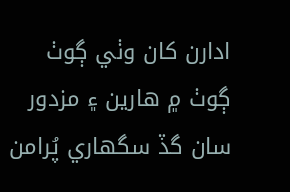ادارن کان وٺي ڳوٺ ڳوٺ ۾ هارين ۽ مزدور سان گڏ سگهاري پُرامن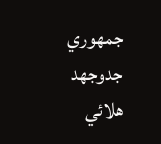جمهوري جدوجهد هلائي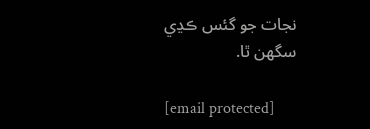نجات جو گئس ڪڍي سگهن ٿا.

[email protected]